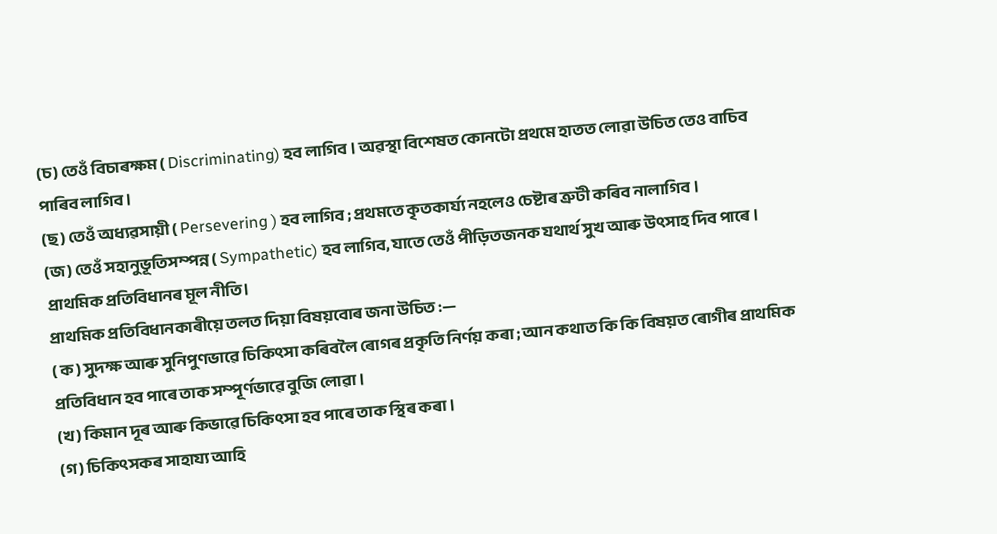(চ) তেওঁ বিচাৰক্ষম ( Discriminating) হব লাগিব । অৱস্থা বিশেষত কোনটো প্ৰথমে হাতত লোৱা উচিত তেও বাচিব পাৰিব লাগিব ।
(ছ) তেওঁ অধ্যৱসায়ী ( Persevering ) হব লাগিব ; প্রথমতে কৃতকাৰ্য্য নহলেও চেষ্টাৰ ত্ৰুটী কৰিব নালাগিব ।
(জ) তেওঁ সহানুভূতিসম্পন্ন ( Sympathetic) হব লাগিব, যাতে তেওঁ পীড়িতজনক যথার্থ সুখ আৰু উৎসাহ দিব পাৰে ।
প্রাথমিক প্রতিবিধানৰ মূল নীতি।
প্রাথমিক প্রতিবিধানকাৰীয়ে তলত দিয়া বিষয়বোৰ জনা উচিত :—
( ক ) সুদক্ষ আৰু সুনিপুণভাৱে চিকিৎসা কৰিবলৈ ৰোগৰ প্ৰকৃতি নিৰ্ণয় কৰা ; আন কথাত কি কি বিষয়ত ৰোগীৰ প্রাথমিক প্রতিবিধান হব পাৰে তাক সম্পূর্ণভাৱে বুজি লোৱা ।
(খ) কিমান দূৰ আৰু কিভাৱে চিকিৎসা হব পাৰে তাক স্থিৰ কৰা ।
(গ) চিকিৎসকৰ সাহায্য আহি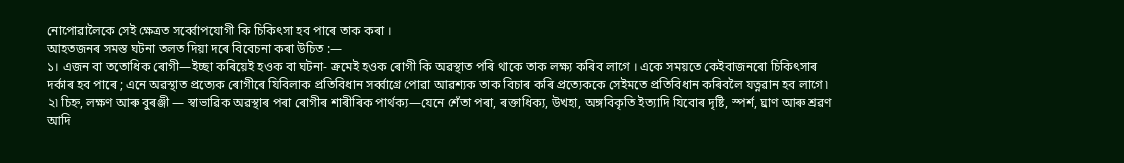নোপোৱালৈকে সেই ক্ষেত্ৰত সৰ্ব্বোপযোগী কি চিকিৎসা হব পাৰে তাক কৰা ।
আহতজনৰ সমস্ত ঘটনা তলত দিয়া দৰে বিবেচনা কৰা উচিত :—
১। এজন বা ততোধিক ৰোগী—ইচ্ছা কৰিয়েই হওক বা ঘটনা- ক্রমেই হওক ৰোগী কি অৱস্থাত পৰি থাকে তাক লক্ষ্য কৰিব লাগে । একে সময়তে কেইবাজনৰো চিকিৎসাৰ দৰ্কাৰ হব পাৰে ; এনে অৱস্থাত প্রত্যেক ৰোগীৰে যিবিলাক প্রতিবিধান সর্ব্বাগ্রে পোৱা আৱশ্যক তাক বিচাৰ কৰি প্রত্যেককে সেইমতে প্রতিবিধান কৰিবলৈ যত্নৱান হব লাগে ৷
২৷ চিহ্ন, লক্ষণ আৰু বুৰঞ্জী — স্বাভাৱিক অৱস্থাৰ পৰা ৰোগীৰ শাৰীৰিক পার্থক্য—যেনে শেঁতা পৰা, ৰক্তাধিক্য, উখহা, অঙ্গবিকৃতি ইত্যাদি যিবোৰ দৃষ্টি, স্পর্শ, ঘ্রাণ আৰু শ্ৰৱণ আদি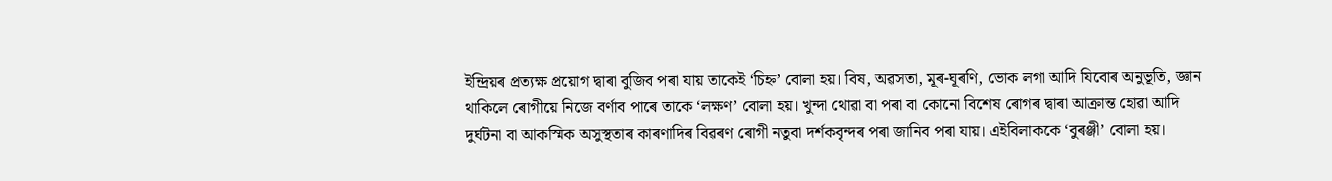ইন্দ্ৰিয়ৰ প্ৰত্যক্ষ প্রয়োগ দ্বাৰা বুজিব পৰা যায় তাকেই ‘চিহ্ন’ বোলা হয়। বিষ, অৱসতা, মূৰ-ঘূৰণি, ভোক লগা আদি যিবোৰ অনুভূতি, জ্ঞান থাকিলে ৰোগীয়ে নিজে বর্ণাব পাৰে তাকে ‘লক্ষণ’ বোলা হয়। খুন্দা থোৱা বা পৰা বা কোনো বিশেষ ৰোগৰ দ্বাৰা আক্ৰান্ত হোৱা আদি দুর্ঘটনা বা আকস্মিক অসুস্থতাৰ কাৰণাদিৰ বিৱৰণ ৰোগী নতুবা দর্শকবৃন্দৰ পৰা জানিব পৰা যায়। এইবিলাককে ‘বুৰঞ্জী’ বোলা হয়।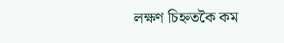লক্ষণ চিহ্নতকৈ কম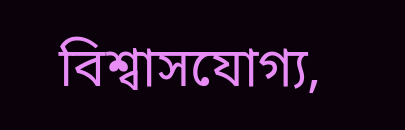বিশ্বাসযোগ্য,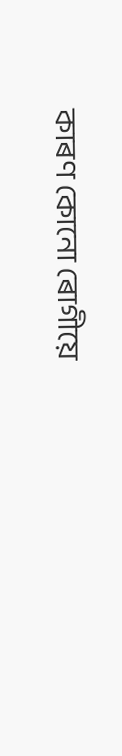কাৰণ কোনো ৰোগীয়ে